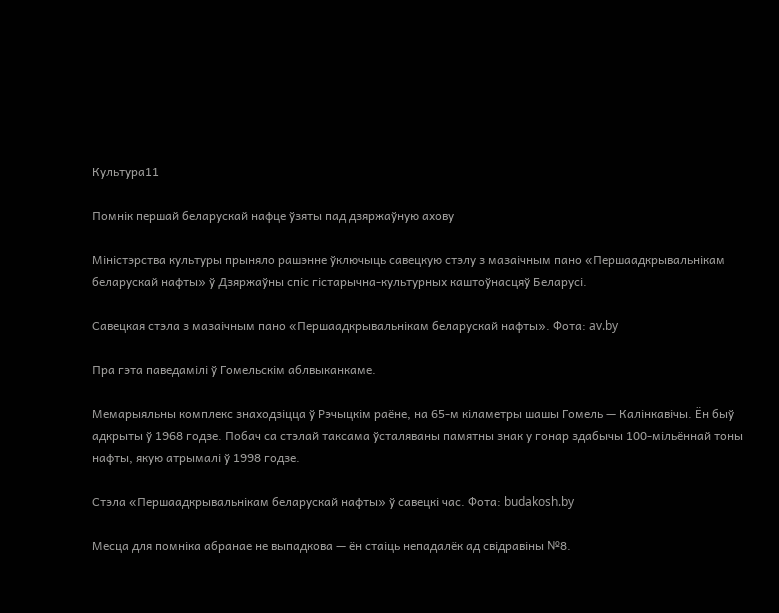Культура11

Помнік першай беларускай нафце ўзяты пад дзяржаўную ахову

Міністэрства культуры прыняло рашэнне ўключыць савецкую стэлу з мазаічным пано «Першаадкрывальнікам беларускай нафты» ў Дзяржаўны спіс гістарычна-культурных каштоўнасцяў Беларусі.

Савецкая стэла з мазаічным пано «Першаадкрывальнікам беларускай нафты». Фота: av.by

Пра гэта паведамілі ў Гомельскім аблвыканкаме.

Мемарыяльны комплекс знаходзіцца ў Рэчыцкім раёне, на 65‑м кіламетры шашы Гомель — Калінкавічы. Ён быў адкрыты ў 1968 годзе. Побач са стэлай таксама ўсталяваны памятны знак у гонар здабычы 100‑мільённай тоны нафты, якую атрымалі ў 1998 годзе.

Стэла «Першаадкрывальнікам беларускай нафты» ў савецкі час. Фота: budakosh.by

Месца для помніка абранае не выпадкова — ён стаіць непадалёк ад свідравіны №8.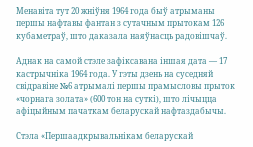Менавіта тут 20 жніўня 1964 года быў атрыманы першы нафтавы фантан з сутачным прытокам 126 кубаметраў, што даказала наяўнасць радовішчаў.

Аднак на самой стэле зафіксавана іншая дата — 17 кастрычніка 1964 года. У гэты дзень на суседняй свідравіне №6 атрымалі першы прамысловы прыток «чорнага золата» (600 тон на суткі), што лічыцца афіцыйным пачаткам беларускай нафтаздабычы.

Стэла «Першаадкрывальнікам беларускай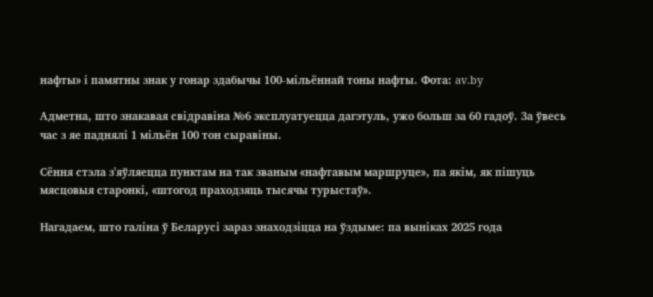нафты» і памятны знак у гонар здабычы 100‑мільённай тоны нафты. Фота: av.by

Адметна, што знакавая свідравіна №6 эксплуатуецца дагэтуль, ужо больш за 60 гадоў. За ўвесь час з яе паднялі 1 мільён 100 тон сыравіны.

Сёння стэла з'яўляецца пунктам на так званым «нафтавым маршруце», па якім, як пішуць мясцовыя старонкі, «штогод праходзяць тысячы турыстаў».

Нагадаем, што галіна ў Беларусі зараз знаходзіцца на ўздыме: па выніках 2025 года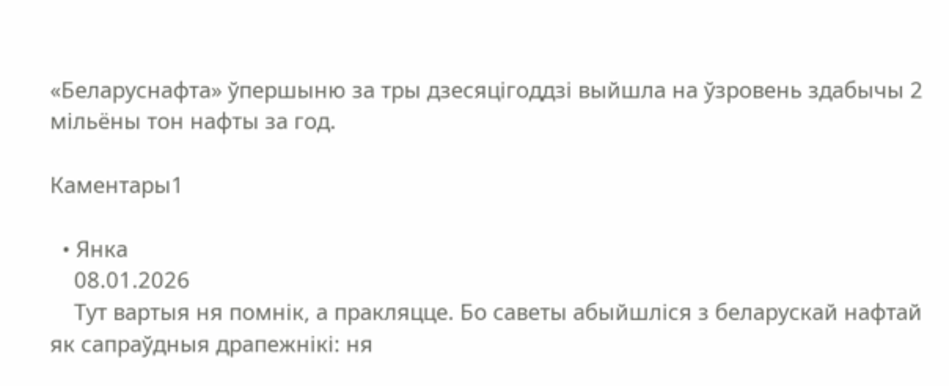«Беларуснафта» ўпершыню за тры дзесяцігоддзі выйшла на ўзровень здабычы 2 мільёны тон нафты за год.

Каментары1

  • Янка
    08.01.2026
    Тут вартыя ня помнік, а пракляцце. Бо саветы абыйшліся з беларускай нафтай як сапраўдныя драпежнікі: ня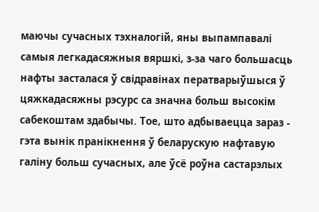маючы сучасных тэхналогій, яны выпампавалі самыя легкадасяжныя вяршкі, з-за чаго большасць нафты засталася ў свідравінах ператварыўшыся ў цяжкадасяжны рэсурс са значна больш высокім сабекоштам здабычы. Тое, што адбываецца зараз - гэта вынік пранікнення ў беларускую нафтавую галіну больш сучасных, але ўсё роўна састарэлых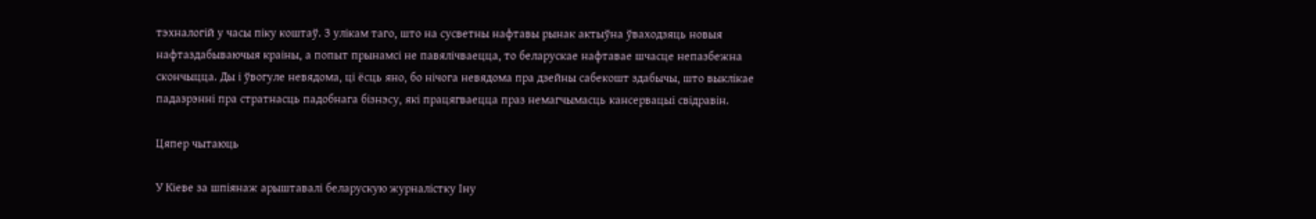тэхналогій у часы піку коштаў. З улікам таго, што на сусветны нафтавы рынак актыўна ўваходзяць новыя нафтаздабываючыя краіны, а попыт прынамсі не павялічваецца, то беларускае нафтавае шчасце непазбежна скончыцца. Ды і ўвогуле невядома, ці ёсць яно, бо нічога невядома пра дзейны сабекошт здабычы, што выклікае падазрэнні пра стратнасць падобнага бізнэсу, які працягваецца праз немагчымасць кансервацыі свідравін.

Цяпер чытаюць

У Кіеве за шпіянаж арыштавалі беларускую журналістку Іну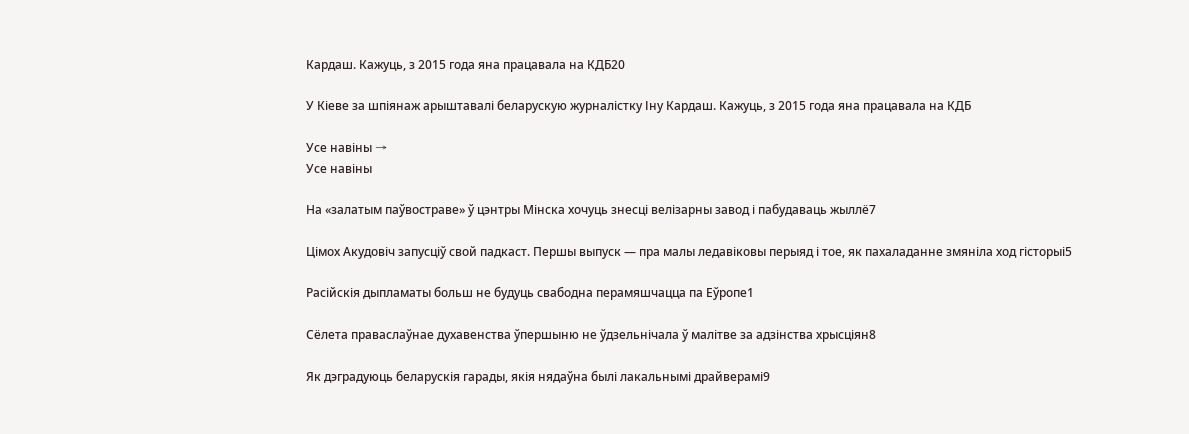Кардаш. Кажуць, з 2015 года яна працавала на КДБ20

У Кіеве за шпіянаж арыштавалі беларускую журналістку Іну Кардаш. Кажуць, з 2015 года яна працавала на КДБ

Усе навіны →
Усе навіны

На «залатым паўвостраве» ў цэнтры Мінска хочуць знесці велізарны завод і пабудаваць жыллё7

Цімох Акудовіч запусціў свой падкаст. Першы выпуск — пра малы ледавіковы перыяд і тое, як пахаладанне змяніла ход гісторыі5

Расійскія дыпламаты больш не будуць свабодна перамяшчацца па Еўропе1

Сёлета праваслаўнае духавенства ўпершыню не ўдзельнічала ў малітве за адзінства хрысціян8

Як дэградуюць беларускія гарады, якія нядаўна былі лакальнымі драйверамі9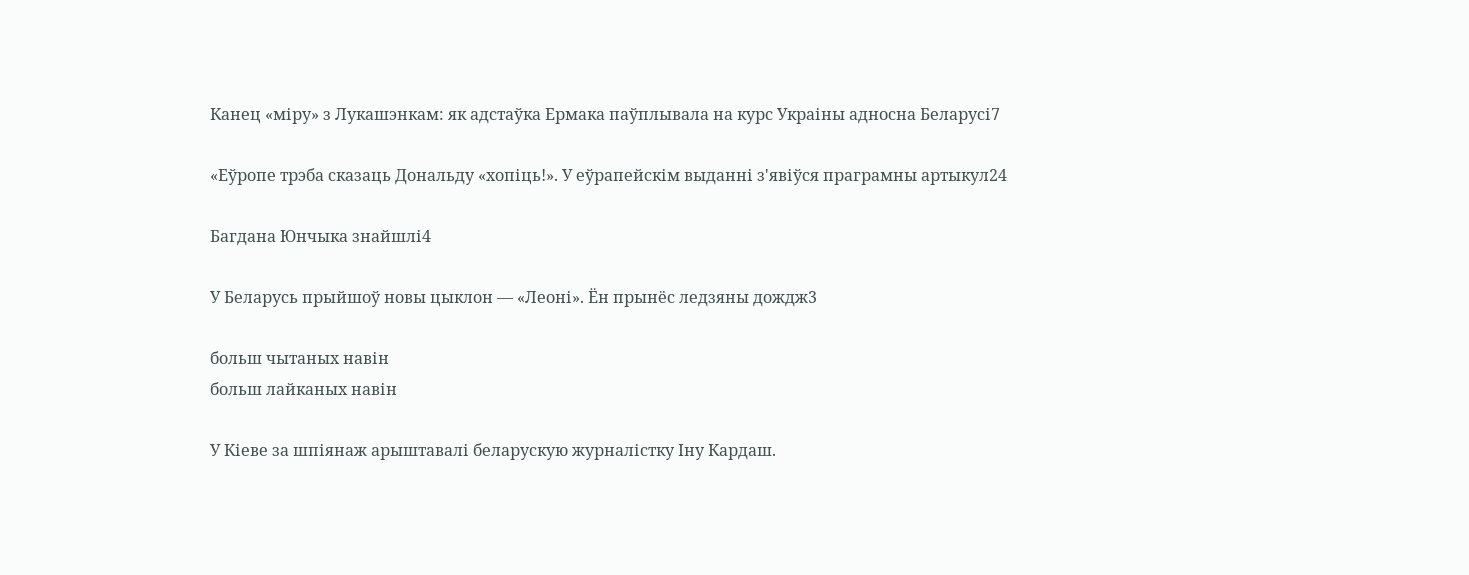Канец «міру» з Лукашэнкам: як адстаўка Ермака паўплывала на курс Украіны адносна Беларусі7

«Еўропе трэба сказаць Дональду «хопіць!». У еўрапейскім выданні з'явіўся праграмны артыкул24

Багдана Юнчыка знайшлі4

У Беларусь прыйшоў новы цыклон — «Леоні». Ён прынёс ледзяны дождж3

больш чытаных навін
больш лайканых навін

У Кіеве за шпіянаж арыштавалі беларускую журналістку Іну Кардаш.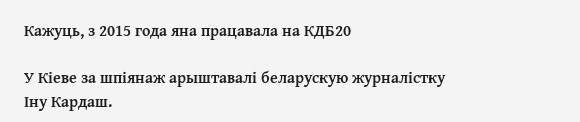Кажуць, з 2015 года яна працавала на КДБ20

У Кіеве за шпіянаж арыштавалі беларускую журналістку Іну Кардаш.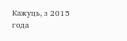Кажуць, з 2015 года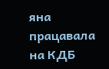яна працавала на КДБ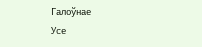Галоўнае
Усе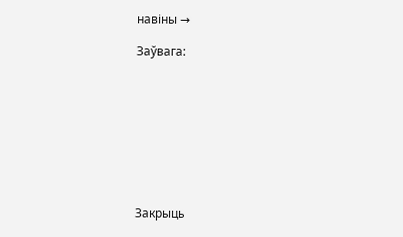навіны →

Заўвага:









Закрыць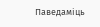Паведаміць